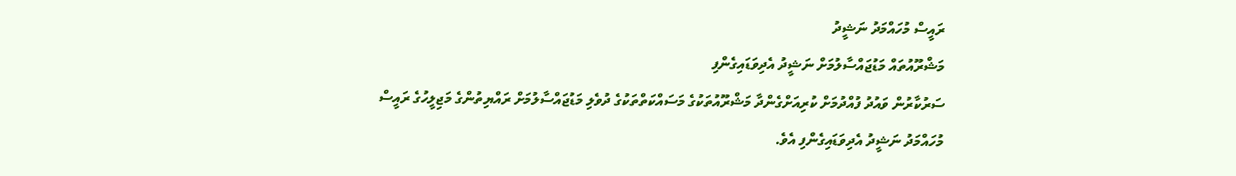ރައީސް މުހައްމަދު ނަޝީދު
މަޝްރޫއުތައް މަޑުޖައްސާލުމަށް ނަޝީދު އެދިވަޑައިގެންފި
ސަރުކާރުން ވައުދު ފުއްދުމަށް ކުރިއަށްގެންދާ މަޝްރޫއުތަކުގެ މަސައްކަތްތަކުގެ ދުވެލި މަޑުޖައްސާލުމަށް ރައްޔިތުންގެ މަޖިލީހުގެ ރައީސް މުހައްމަދު ނަޝީދު އެދިވަޑައިގެންފި އެވެ.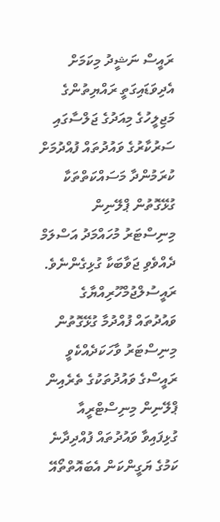ރައީސް ނަޝީދު މިކަމަށް އެދިވަޑައިގަތީ ރައްޔިތުންގެ މަޖިލީހުގެ މިއަދުގެ ޖަލްސާގައި ސަރުކާރުގެ ވައުދުތައް ފުއްދުމަށް ކުރަމުންދާ މަސައްކަތްތަކާ ގުޅޭގޮތުން ޕްލޭނިން މިނިސްޓަރު މުހައްމަދު އަސްލަމް ދެއްވެވި ޖަވާބަކާ ގުޅިގެންނެވެ.
ރައީސުލްޖުމްހޫރިއްޔާގެ ވައުދުތައް ފުއްދުމާ ގުޅޭގޮތުން މިނިސްޓަރު ވާހަކަދެއްކެވީ ރައީސްގެ ވައުދުތަކުގެ ތެރެއިން ޕްލޭނިން މިނިސްޓްރީއާ ގުޅިފައިވާ ވައުދުތައް ފުއްދިދާނެ ކަމުގެ ޔަގީންކަން އެބައޮތްތޯއޭ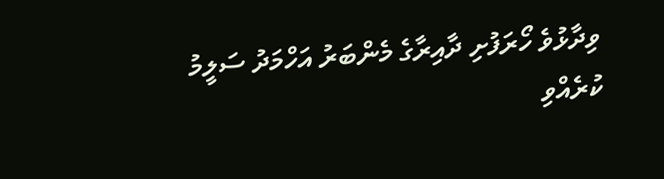ވިދާޅުވެ ހޯރަފުށި ދާއިރާގެ މެންބަރު އަހްމަދު ސަލީމު ކުރެއްވި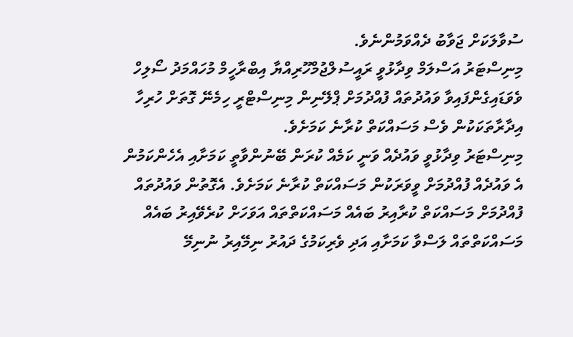ސުވާލަކަށް ޖަވާބު ދެއްވަމުންނެވެ.
މިނިސްޓަރު އަސްލަމް ވިދާޅުވީ ރައީސުލްޖުމްހޫރިއްޔާ އިބްރާހީމް މުހައްމަދު ސޯލިހް ވެވަޑައިގެންފައިވާ ވައުދުތައް ފުއްދުމަށް ޕްލޭނިން މިނިސްޓްރީ ހިމެނޭ ގޮތަށް ހުރިހާ އިދާރާތަކަކުން ވެސް މަސައްކަތް ކުރާނެ ކަމަށެވެ.
މިނިސްޓަރު ވިދާޅުވީ ވައުދެއް ވަނީ ކަމެއް ކުރަން ބޭނުންވާތީ ކަމަށާއި އެހެންކަމުން އެ ވައުދެއް ފުއްދުމަށް ވީވަރަކުން މަސައްކަތް ކުރާނެ ކަމަށެވެ. އެގޮތުން ވައުދުތައް ފުއްދުމަށް މަސައްކަތް ކުރާއިރު ބައެއް މަސައްކަތްތައް އަވަހަށް ކުރެވޭއިރު ބައެއް މަސައްކަތްތައް ލަސްވާ ކަމަށާއި އަދި ވެރިކަމުގެ ދައުރު ނިމޭއިރު ނުނިމޭ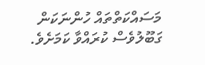މަސައްކަތްތައް ހުންނަކަން ގަބޫލުވެސް ކުރައްވާ ކަމަށެވެ.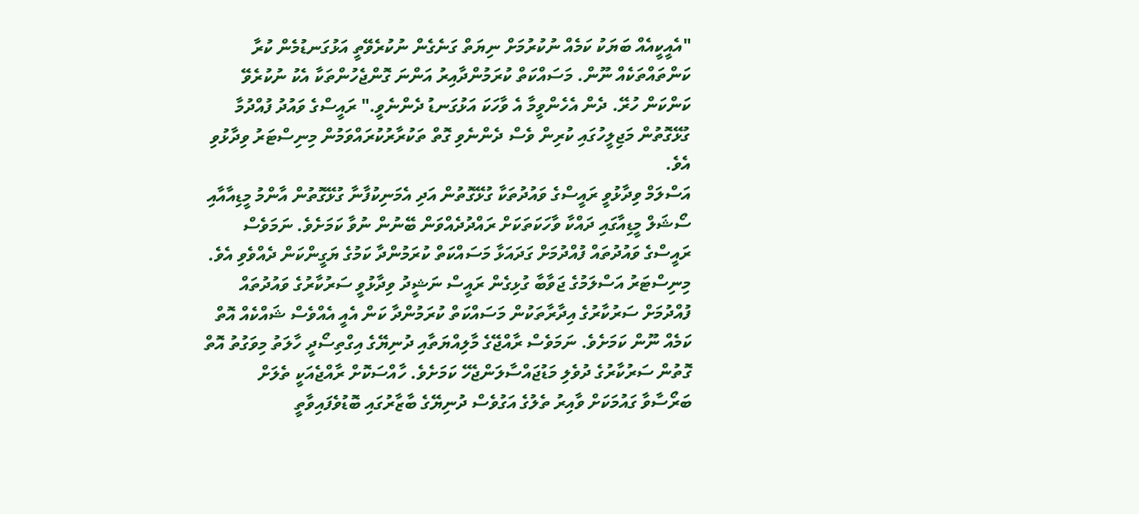"އެއީކީއެއް ބަޔަކު ކަމެއް ނުކުރުމަށް ނިޔަތް ގަނެގެން ނުކުރެވޭތީ އަޅުގަނޑުމެން ކުރާ ކަންތައްތަކެއް ނޫން. މަސައްކަތް ކުރަމުންދާއިރު އަންނަ ގޮންޖެހުންތަކާ އެކު ނުކުރެވޭ ކަންކަން ހުރޭ. ދެން އެހެންވީމާ އެ ވާހަކަ އަޅުގަނޑު ދެންނެވީ." ރައީސްގެ ވައުދު ފުއްދުމާ ގުޅޭގޮތުން މަޖިލީހުގައި ކުރިން ވެސް ދެންނެވި ގޮތް ތަކުރާރުކުރައްވަމުން މިނިސްޓަރު ވިދާޅުވި އެވެ.
އަސްލަމް ވިދާޅުވީ ރައީސްގެ ވައުދުތަކާ ގުޅޭގޮތުން އަދި އެމަނިކުފާނާ ގުޅޭގޮތުން އާންމު މީޑިއާއާއި ސޯޝަލް މީޑިއާގައި ދައްކާ ވާހަކަތަކަށް ރައްދުދެއްވަން ބޭނުން ނުވާ ކަމަށެވެ. ނަމަވެސް ރައީސްގެ ވައުދުތައް ފުއްދުމަށް ގަދައަޅާ މަސައްކަތް ކުރަމުންދާ ކަމުގެ ޔަގީންކަން ދެއްވެވި އެވެ.
މިނިސްޓަރު އަސްލަމުގެ ޖަވާބާ ގުޅިގެން ރައީސް ނަޝީދު ވިދާޅުވީ ސަރުކާރުގެ ވައުދުތައް ފުއްދުމަށް ސަރުކާރުގެ އިދާރާތަކުން މަސައްކަތް ކުރަމުންދާ ކަން އެއީ އެއްވެސް ޝައްކެއް އޮތް ކަމެއް ނޫން ކަމަށެވެ. ނަމަވެސް ރާއްޖޭގެ މާލިއްޔަތާއި ދުނިޔޭގެ އިގްތިސޯދީ ހާލަތު މިވަގުތު އޮތް ގޮތުން ސަރުކާރުގެ ދުވެލި މަޑުޖައްސާލަންޖެހޭ ކަމަށެވެ. ހާއްސަކޮށް ރާއްޖެއަކީ ތެލަށް ބަރޯސާވާ ގައުމަކަށް ވާއިރު ތެލުގެ އަގުވެސް ދުނިޔޭގެ ބާޒާރުގައި ބޮޑުވެފައިވާތީ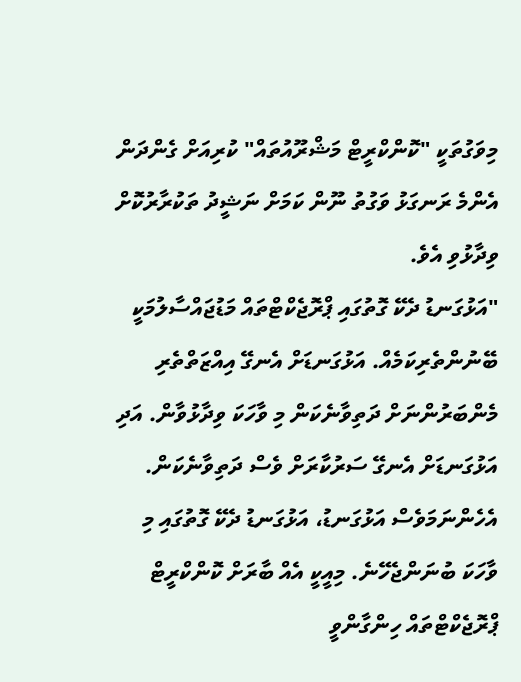މިވަގުތަކީ "ކޮންކްރީޓް މަޝްރޫއުތައް" ކުރިއަށް ގެންދަން އެންމެ ރަނގަޅު ވަގުތު ނޫން ކަމަށް ނަޝީދު ތަކުރާރުކޮށް ވިދާޅުވި އެވެ.
"އަޅުގަނޑު ދެކޭ ގޮތުގައި ޕްރޮޖެކްޓްތައް މަޑުޖައްސާލުމަކީ ބޭނުންތެރިކަމެއް. އަޅުގަނޑަށް އެނގޭ އިއްޒަތްތެރި މެންބަރުންނަށް ދަތިވާނެކަން މި ވާހަކަ ވިދާޅުވާން. އަދި އަޅުގަނޑަށް އެނގޭ ސަރުކާރަށް ވެސް ދަތިވާނެކަން. އެހެންނަމަވެސް އަޅުގަނޑު، އަޅުގަނޑު ދެކޭ ގޮތުގައި މި ވާހަކަ ބުނަންޖެހޭނެ. މިއީކީ އެއް ބާރަށް ކޮންކްރީޓް ޕްރޮޖެކްޓްތައް ހިންގާންވީ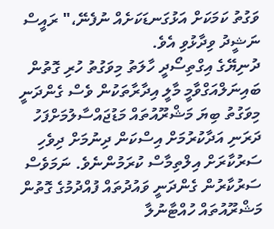ވަގުތު ކަމަކަށް އަޅުގަނޑަކަށެއް ނުފެނޭ،" ރައީސް ނަޝީދު ވިދާޅުވި އެވެ.
ދުނިޔޭގެ އިގްތިސޯދީ ހާލަތު މިވަގުތު ހުރި ގޮތުން ބައިނަލްއަގްވާމީ މާލީ އިދާރާތަކުން ވެސް ގެންދަނީ މިވަގުތު ބިޔަ މަޝްރޫއުތައް މަޑުޖައްސާލުމަށްފަހު ދަރަނި އަދާކުރުމަށް އިސްކަން ދިނުމަށް ދިވެހި ސަރުކާރަށް އިލްތިމާސް ކުރަމުންނެވެ. ނަމަވެސް ސަރުކާރުން ގެންދަނީ ވައުދުތައް ފުއްދުމުގެ ގޮތުން މަޝްރޫއުތައް ހުއްޓާނުލާ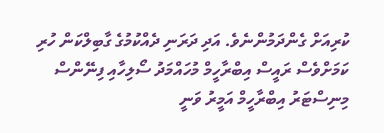ކުރިއަށް ގެންދަމުންނެވެ. އަދި ދަރަނި ދެއްކުމުގެ ގާބިލްކަން ހުރި ކަމަށްވެސް ރައީސް އިބްރާހީމް މުހައްމަދު ސޯލިހާއި ފިނޭންސް މިނިސްޓަރު އިބްރާހީމް އަމީރު ވަނީ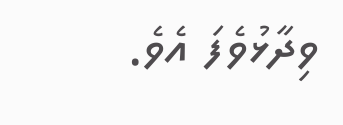ވިދާޅުވެފަ އެވެ.